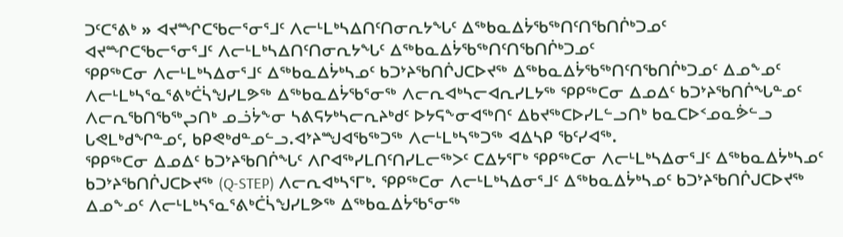ᑐᑦᑕᕐᕕᒃ » ᐊᔪᙱᑕᖃᓕᕐᓂᕐᒧᑦ ᐱᓕᒻᒪᒃᓴᐃᑎᑦᑎᓂᕆᔭᖓᑦ ᐃᖅᑲᓇᐃᔮᖃᖅᑎᑦᑎᖃᑎᒌᒃᑐᓄᑦ
ᐊᔪᙱᑕᖃᓕᕐᓂᕐᒧᑦ ᐱᓕᒻᒪᒃᓴᐃᑎᑦᑎᓂᕆᔭᖓᑦ ᐃᖅᑲᓇᐃᔮᖃᖅᑎᑦᑎᖃᑎᒌᒃᑐᓄᑦ
ᕿᑭᖅᑕᓂ ᐱᓕᒻᒪᒃᓴᐃᓂᕐᒧᑦ ᐃᖅᑲᓇᐃᔮᒃᓴᓄᑦ ᑲᑐᔾᔨᖃᑎᒌᒍᑕᐅᔪᖅ ᐃᖅᑲᓇᐃᔮᖃᖅᑎᑦᑎᖃᑎᒌᒃᑐᓄᑦ ᐃᓄᖕᓄᑦ ᐱᓕᒻᒪᒃᓴᕐᓇᕐᕕᒃᑖᓵᖑᓯᒪᕗᖅ ᐃᖅᑲᓇᐃᔮᖃᕐᓂᖅ ᐱᓕᕆᐊᒃᓴᓕᐊᕆᓯᒪᔭᖅ ᕿᑭᖅᑕᓂ ᐃᓄᐃᑦ ᑲᑐᔾᔨᖃᑎᒌᖓᓐᓄᑦ ᐱᓕᕆᖃᑎᖃᖅᖢᑎᒃ ᓄᓘᔮᖕᓂ ᓴᕕᕋᔭᒃᓴᓕᕆᔨᒃᑯᑦ ᐅᔭᕋᖕᓂᐊᖅᑎᑦ ᐃᑲᔪᖅᑕᐅᓯᒪᓪᓗᑎᒃ ᑲᓇᑕᐅᑉᓄᓇᕘᓪᓗ ᒐᕙᒪᒃᑯᖏᓐᓄᑦ, ᑲᑭᕙᒃᑯᓐᓄᓪᓗ.ᐊᔾᔨᙳᐊᖃᖅᑐᖅ ᐱᓕᒻᒪᒃᓴᖅᑐᖅ ᐊᐃᓴᑭ ᖃᑦᓯᐊᖅ.
ᕿᑭᖅᑕᓂ ᐃᓄᐃᑦ ᑲᑐᔾᔨᖃᑎᒌᖓᑦ ᐱᒋᐊᖅᓯᒪᑎᑦᑎᓯᒪᓕᖅᐳᑦ ᑕᐃᔭᕐᒥᒃ ᕿᑭᖅᑕᓂ ᐱᓕᒻᒪᒃᓴᐃᓂᕐᒧᑦ ᐃᖅᑲᓇᐃᔮᒃᓴᓄᑦ ᑲᑐᔾᔨᖃᑎᒌᒍᑕᐅᔪᖅ (Q-STEP) ᐱᓕᕆᐊᒃᓴᕐᒥᒃ. ᕿᑭᖅᑕᓂ ᐱᓕᒻᒪᒃᓴᐃᓂᕐᒧᑦ ᐃᖅᑲᓇᐃᔮᒃᓴᓄᑦ ᑲᑐᔾᔨᖃᑎᒌᒍᑕᐅᔪᖅ ᐃᓄᖕᓄᑦ ᐱᓕᒻᒪᒃᓴᕐᓇᕐᕕᒃᑖᓵᖑᓯᒪᕗᖅ ᐃᖅᑲᓇᐃᔮᖃᕐᓂᖅ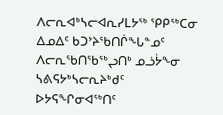ᐱᓕᕆᐊᒃᓴᓕᐊᕆᓯᒪᔭᖅ ᕿᑭᖅᑕᓂ ᐃᓄᐃᑦ ᑲᑐᔾᔨᖃᑎᒌᖓᓐᓄᑦ ᐱᓕᕆᖃᑎᖃᖅᖢᑎᒃ ᓄᓘᔮᖕᓂ ᓴᕕᕋᔭᒃᓴᓕᕆᔨᒃᑯᑦ ᐅᔭᕋᖏᓂᐊᖅᑎᑦ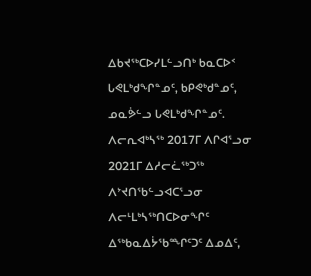ᐃᑲᔪᖅᑕᐅᓯᒪᓪᓗᑎᒃ ᑲᓇᑕᐅᑉ ᒐᕙᒪᒃᑯᖏᓐᓄᑦ, ᑲᑭᕙᒃᑯᓐᓄᑦ, ᓄᓇᕘᓪᓗ ᒐᕙᒪᒃᑯᖏᓐᓄᑦ.
ᐱᓕᕆᐊᒃᓴᖅ 2017ᒥ ᐱᒋᐊᕐᓗᓂ 2021ᒥ ᐃᓱᓕᓛᖅᑐᖅ ᐱᔾᔪᑎᖃᓪᓗᐊᑕᕐᓗᓂ ᐱᓕᒻᒪᒃᓴᖅᑎᑕᐅᓂᖏᑦ ᐃᖅᑲᓇᐃᔮᖃᙱᑦᑐᑦ ᐃᓄᐃᑦ,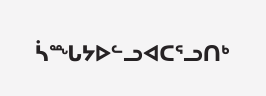ᓵᙵᔭᐅᓪᓗᐊᑕᕐᓗᑎᒃ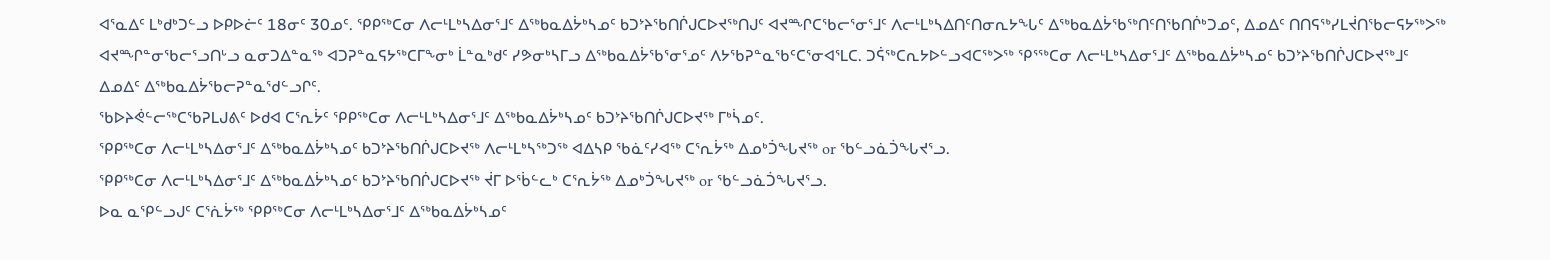ᐊᕐᓇᐃᑦ ᒪᒃᑯᒃᑐᓪᓗ ᐅᑭᐅᓖᑦ 18ᓂᑦ 30ᓄᑦ. ᕿᑭᖅᑕᓂ ᐱᓕᒻᒪᒃᓴᐃᓂᕐᒧᑦ ᐃᖅᑲᓇᐃᔮᒃᓴᓄᑦ ᑲᑐᔾᔨᖃᑎᒌᒍᑕᐅᔪᖅᑎᒍᑦ ᐊᔪᙱᑕᖃᓕᕐᓂᕐᒧᑦ ᐱᓕᒻᒪᒃᓴᐃᑎᑦᑎᓂᕆᔭᖓᑦ ᐃᖅᑲᓇᐃᔮᖃᖅᑎᑦᑎᖃᑎᒌᒃᑐᓄᑦ, ᐃᓄᐃᑦ ᑎᑎᕋᖅᓯᒪᔫᑎᖃᓕᕋᔭᖅᐳᖅ ᐊᔪᙱᓐᓂᖃᓕᕐᓗᑎᒡᓗ ᓇᓂᑐᐃᓐᓇᖅ ᐊᑐᕈᓐᓇᕋᔭᖅᑕᒥᖕᓂᒃ ᒫᓐᓇᒃᑯᑦ ᓯᕗᓂᒃᓴᒥᓗ ᐃᖅᑲᓇᐃᔮᖃᕐᓂᕐᓄᑦ ᐱᔭᖃᕈᓐᓇᖃᑦᑕᕐᓂᐊᕐᒪᑕ. ᑐᕌᖅᑕᕆᔭᐅᓪᓗᐊᑕᖅᐳᖅ ᕿᕐᖅᑕᓂ ᐱᓕᒻᒪᒃᓴᐃᓂᕐᒧᑦ ᐃᖅᑲᓇᐃᔮᒃᓴᓄᑦ ᑲᑐᔾᔨᖃᑎᒌᒍᑕᐅᔪᖅᒧᑦ ᐃᓄᐃᑦ ᐃᖅᑲᓇᐃᔮᖃᓕᕈᓐᓇᖁᓪᓗᒋᑦ.
ᖃᐅᔨᕚᓪᓕᖅᑕᖃᕈᒪᒍᕕᑦ ᐅᑯᐊ ᑕᕐᕆᔮᑦ ᕿᑭᖅᑕᓂ ᐱᓕᒻᒪᒃᓴᐃᓂᕐᒧᑦ ᐃᖅᑲᓇᐃᔮᒃᓴᓄᑦ ᑲᑐᔾᔨᖃᑎᒌᒍᑕᐅᔪᖅ ᒥᒃᓵᓄᑦ.
ᕿᑭᖅᑕᓂ ᐱᓕᒻᒪᒃᓴᐃᓂᕐᒧᑦ ᐃᖅᑲᓇᐃᔮᒃᓴᓄᑦ ᑲᑐᔾᔨᖃᑎᒌᒍᑕᐅᔪᖅ ᐱᓕᒻᒪᒃᓴᖅᑐᖅ ᐊᐃᓴᑭ ᖃᓈᑦᓯᐊᖅ ᑕᕐᕆᔮᖅ ᐃᓄᒃᑑᖓᔪᖅ or ᖃᓪᓗᓈᑑᖓᔪᕐᓗ.
ᕿᑭᖅᑕᓂ ᐱᓕᒻᒪᒃᓴᐃᓂᕐᒧᑦ ᐃᖅᑲᓇᐃᔮᒃᓴᓄᑦ ᑲᑐᔾᔨᖃᑎᒌᒍᑕᐅᔪᖅ ᔫᒥ ᐅᖄᓪᓚᒃ ᑕᕐᕆᔮᖅ ᐃᓄᒃᑑᖓᔪᖅ or ᖃᓪᓗᓈᑑᖓᔪᕐᓗ.
ᐅᓇ ᓇᕿᓪᓗᒍᑦ ᑕᕐᕇᔮᖅ ᕿᑭᖅᑕᓂ ᐱᓕᒻᒪᒃᓴᐃᓂᕐᒧᑦ ᐃᖅᑲᓇᐃᔮᒃᓴᓄᑦ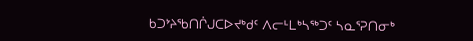ᑲᑐᔾᔨᖃᑎᒌᒍᑕᐅᔪᒃᑯᑦ ᐱᓕᒻᒪᒃᓴᖅᑐᑦ ᓴᓇᕐᕈᑎᓂᒃ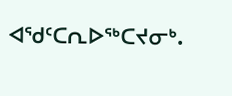ᐊᖁᑦᑕᕆᐅᖅᑕᔪᓂᒃ.